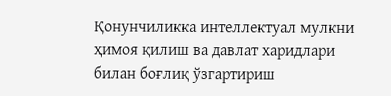Қонунчиликка интеллектуал мулкни ҳимоя қилиш ва давлат харидлари билан боғлиқ ўзгартириш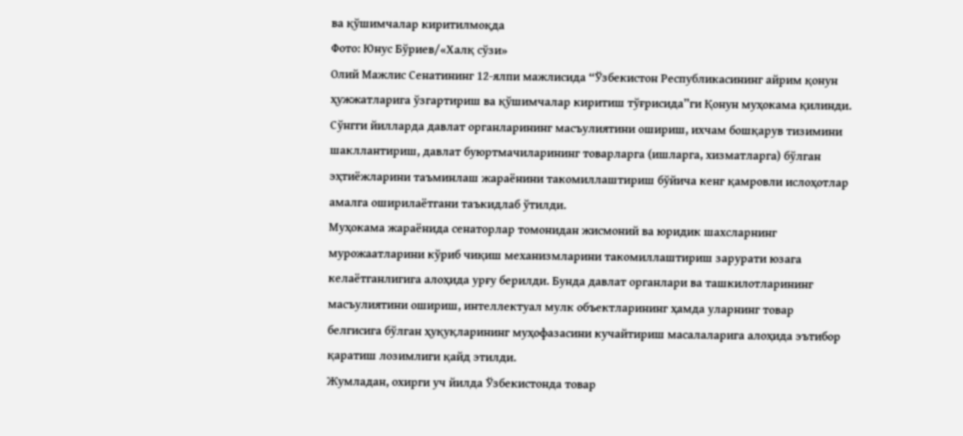ва қўшимчалар киритилмоқда
Фото: Юнус Бўриев/«Халқ сўзи»
Олий Мажлис Сенатининг 12-ялпи мажлисида “Ўзбекистон Республикасининг айрим қонун ҳужжатларига ўзгартириш ва қўшимчалар киритиш тўғрисида”ги Қонун муҳокама қилинди.
Сўнгги йилларда давлат органларининг масъулиятини ошириш, ихчам бошқарув тизимини шакллантириш, давлат буюртмачиларининг товарларга (ишларга, хизматларга) бўлган эҳтиёжларини таъминлаш жараёнини такомиллаштириш бўйича кенг қамровли ислоҳотлар амалга оширилаётгани таъкидлаб ўтилди.
Муҳокама жараёнида сенаторлар томонидан жисмоний ва юридик шахсларнинг мурожаатларини кўриб чиқиш механизмларини такомиллаштириш зарурати юзага келаётганлигига алоҳида урғу берилди. Бунда давлат органлари ва ташкилотларининг масъулиятини ошириш, интеллектуал мулк объектларининг ҳамда уларнинг товар белгисига бўлган ҳуқуқларининг муҳофазасини кучайтириш масалаларига алоҳида эътибор қаратиш лозимлиги қайд этилди.
Жумладан, охирги уч йилда Ўзбекистонда товар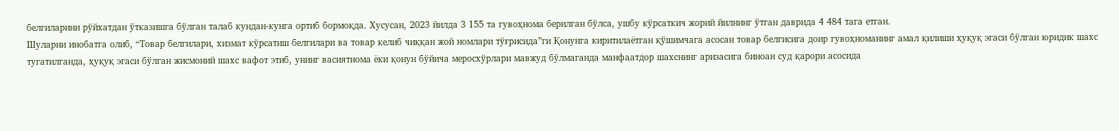белгиларини рўйхатдан ўтказишга бўлган талаб кундан-кунга ортиб бормоқда. Хусусан, 2023 йилда 3 155 та гувоҳнома берилган бўлса, ушбу кўрсаткич жорий йилнинг ўтган даврида 4 484 тага етган.
Шуларни инобатга олиб, “Товар белгилари, хизмат кўрсатиш белгилари ва товар келиб чиққан жой номлари тўғрисида”ги Қонунга киритилаётган қўшимчага асосан товар белгисига доир гувоҳноманинг амал қилиши ҳуқуқ эгаси бўлган юридик шахс тугатилганда, ҳуқуқ эгаси бўлган жисмоний шахс вафот этиб, унинг васиятнома ёки қонун бўйича меросхўрлари мавжуд бўлмаганда манфаатдор шахснинг аризасига биноан суд қарори асосида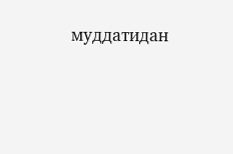муддатидан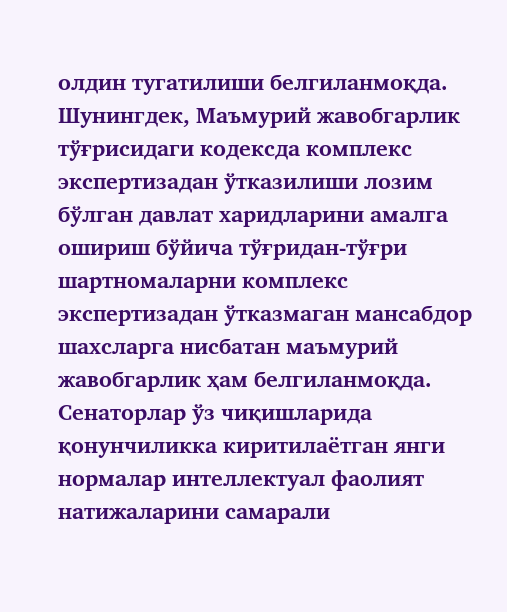олдин тугатилиши белгиланмоқда.
Шунингдек, Маъмурий жавобгарлик тўғрисидаги кодексда комплекс экспертизадан ўтказилиши лозим бўлган давлат харидларини амалга ошириш бўйича тўғридан-тўғри шартномаларни комплекс экспертизадан ўтказмаган мансабдор шахсларга нисбатан маъмурий жавобгарлик ҳам белгиланмоқда.
Сенаторлар ўз чиқишларида қонунчиликка киритилаётган янги нормалар интеллектуал фаолият натижаларини самарали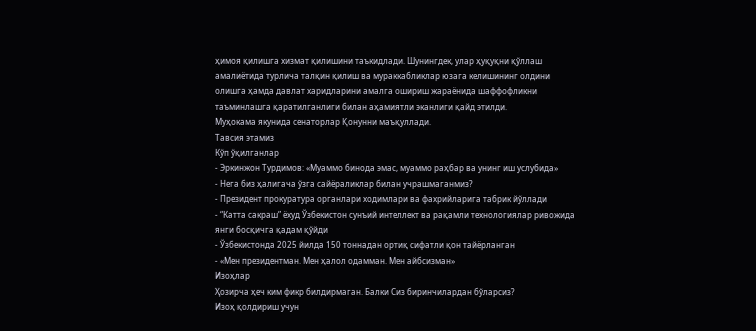ҳимоя қилишга хизмат қилишини таъкидлади. Шунингдек, улар ҳуқуқни қўллаш амалиётида турлича талқин қилиш ва мураккабликлар юзага келишининг олдини олишга ҳамда давлат харидларини амалга ошириш жараёнида шаффофликни таъминлашга қаратилганлиги билан аҳамиятли эканлиги қайд этилди.
Муҳокама якунида сенаторлар Қонунни маъқуллади.
Тавсия этамиз
Кўп ўқилганлар
- Эркинжон Турдимов: «Муаммо бинода эмас, муаммо раҳбар ва унинг иш услубида»
- Нега биз ҳалигача ўзга сайёраликлар билан учрашмаганмиз?
- Президент прокуратура органлари ходимлари ва фахрийларига табрик йўллади
- “Катта сакраш” ёхуд Ўзбекистон сунъий интеллект ва рақамли технологиялар ривожида янги босқичга қадам қўйди
- Ўзбекистонда 2025 йилда 150 тоннадан ортиқ сифатли қон тайёрланган
- «Мен президентман. Мен ҳалол одамман. Мен айбсизман»
Изоҳлар
Ҳозирча ҳеч ким фикр билдирмаган. Балки Сиз биринчилардан бўларсиз?
Изоҳ қолдириш учун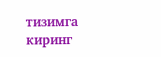тизимга киринг